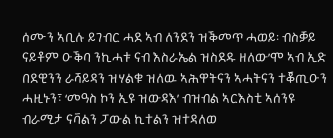ሰሙን ኣቢሉ ይገብር ሓደ ኣብ ለንደን ዝቕመጥ ሓወይ፡ ብስቓይ ናይቶም ዑቕባ ንኪሓቱ ናብ እስራኤል ዝስደዱ ዘለው’ሞ ኣብ ኢድ በደዊንን ራሻይዳን ዝሃልቁ ዝለዉ ኣሕዋትናን ኣሓትናን ተቖጢዑን ሓዚኑን፣ ‘መዓስ ኮን ኢዩ ዝውዳእ’ ብዝብል ኣርእስቲ ኣሰንዩ ብራሚታ ናቫልን ፓውል ኪተልን ዝተዳለወ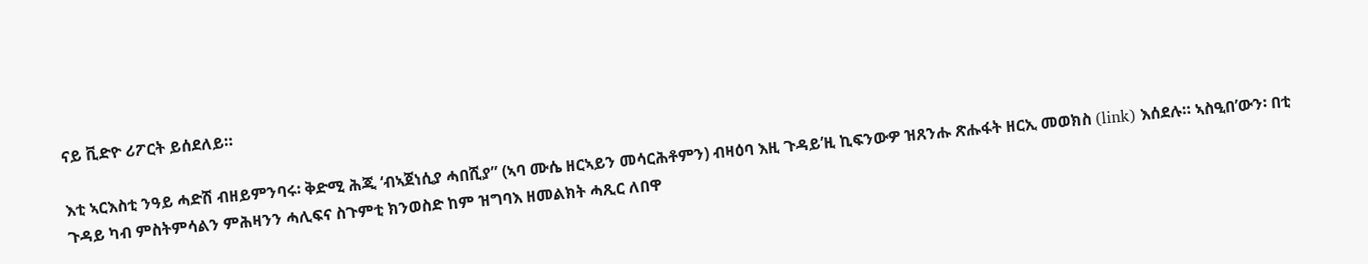ናይ ቪድዮ ሪፖርት ይሰደለይ።

እቲ ኣርእስቲ ንዓይ ሓድሽ ብዘይምንባሩ፡ ቅድሚ ሕጂ ‘ብኣጀነሲያ ሓበሺያ” (ኣባ ሙሴ ዘርኣይን መሳርሕቶምን) ብዛዕባ እዚ ጉዳይ’ዚ ኪፍንውዎ ዝጸንሑ ጽሑፋት ዘርኢ መወክስ (link) እሰደሉ። ኣስዒበ’ውን፡ በቲ ጉዳይ ካብ ምስትምሳልን ምሕዛንን ሓሊፍና ስጉምቲ ክንወስድ ከም ዝግባእ ዘመልክት ሓጺር ለበዋ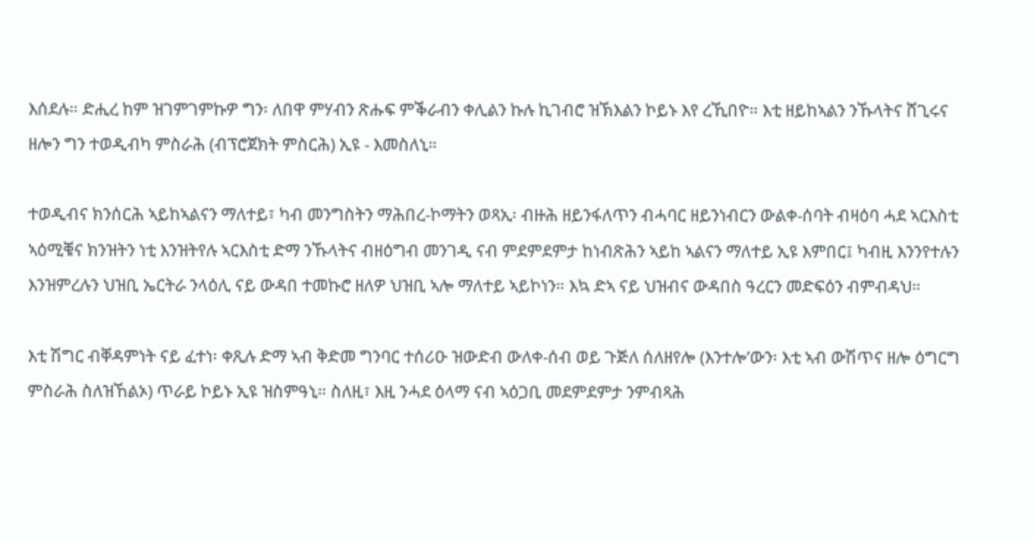እሰደሉ። ድሒረ ከም ዝገምገምኩዎ ግን፡ ለበዋ ምሃብን ጽሑፍ ምቕራብን ቀሊልን ኩሉ ኪገብሮ ዝኽእልን ኮይኑ እየ ረኺበዮ። እቲ ዘይከኣልን ንኹላትና ሸጊሩና ዘሎን ግን ተወዲብካ ምስራሕ (ብፕሮጀክት ምስርሕ) ኢዩ - እመስለኒ።

ተወዲብና ክንሰርሕ ኣይከኣልናን ማለተይ፣ ካብ መንግስትን ማሕበረ-ኮማትን ወጻኢ፡ ብዙሕ ዘይንፋለጥን ብሓባር ዘይንነብርን ውልቀ-ሰባት ብዛዕባ ሓደ ኣርእስቲ ኣዕሚቑና ክንዝትን ነቲ እንዝትየሉ ኣርእስቲ ድማ ንኹላትና ብዘዕግብ መንገዲ ናብ ምደምደምታ ከነብጽሕን ኣይከ ኣልናን ማለተይ ኢዩ እምበር፤ ካብዚ እንንየተሉን እንዝምረሉን ህዝቢ ኤርትራ ንላዕሊ ናይ ውዳበ ተመኩሮ ዘለዎ ህዝቢ ኣሎ ማለተይ ኣይኮነን። እኳ ድኣ ናይ ህዝብና ውዳበስ ዓረርን መድፍዕን ብምብዳህ።

እቲ ሽግር ብቐዳምነት ናይ ፈተነ፡ ቀጺሉ ድማ ኣብ ቅድመ ግንባር ተሰሪዑ ዝውድብ ውለቀ-ሰብ ወይ ጉጅለ ሰለዘየሎ (እንተሎ’ውን፡ እቲ ኣብ ውሽጥና ዘሎ ዕግርግ ምስራሕ ስለዝኸልኦ) ጥራይ ኮይኑ ኢዩ ዝስምዓኒ። ስለዚ፣ እዚ ንሓደ ዕላማ ናብ ኣዕጋቢ መደምደምታ ንምብጻሕ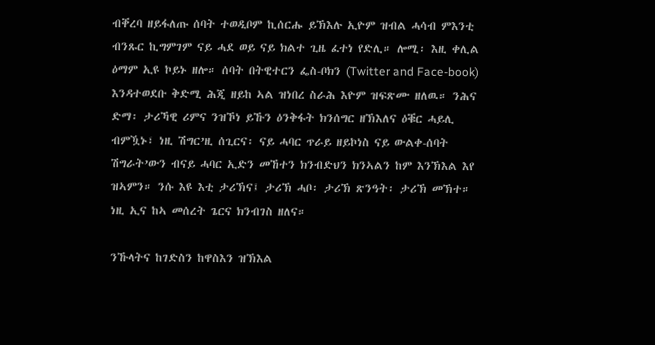ብቐረባ ዘይፋለጡ ሰባት ተወዲቦም ኪሰርሑ ይኽእሉ ኢዮም ዝብል ሓሳብ ምእንቲ ብንጹር ኪግምገም ናይ ሓደ ወይ ናይ ክልተ ጊዜ ፈተነ የድሊ። ሎሚ፡ እዚ ቀሊል ዕማም ኢዩ ኮይኑ ዘሎ። ሰባት በትዊተርን ፌስ-ቦክን (Twitter and Face-book) እንዳተወደቡ ቅድሚ ሕጂ ዘይከ ኣል ዝነበረ ስራሕ እዮም ዝፍጽሙ ዘለዉ። ንሕና ድማ፡ ታሪኻዊ ሪምና ንዝኾነ ይኹን ዕንቅፋት ክንሰግር ዘኽእለና ዕቑር ሓይሊ ብምዃኑ፣ ነዚ ሽግር’ዚ ሰጊርና፡ ናይ ሓባር ጥራይ ዘይኮነስ ናይ ውልቀ-ሰባት ሽግራት’ውን ብናይ ሓባር ኢድን መኸተን ክንብድህን ክንኣልን ከም እንኽእል እየ ዝኣምን። ንሱ እዩ እቲ ታሪኽና፤ ታሪኽ ሓቦ፡ ታሪኽ ጽንዓት፡ ታሪኽ መኽተ። ነዚ ኢና ከኣ መሰረት ጌርና ክንብገስ ዘለና።

ንኹላትና ከገድስን ከዋስእን ዝኽእል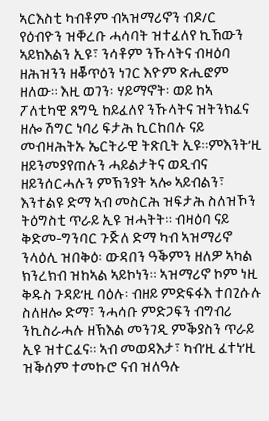ኣርእስቲ ካብቶም ብኣዝማሪኖን ብዶ/ር የዕብዮን ዝቐረቡ ሓሳባት ዝተፈለየ ኪኸውን ኣይክእልን ኢዩ፣ ንሳቶም ንኹላትና ብዛዕባ ዘሕዝንን ዘቖጥዕን ነገር እዮም ጽሒፎም ዘለው። እዚ ወገን፡ ሃይማኖት፡ ወይ ከኣ ፖለቲካዊ ጸግዒ ከይፈለየ ንኹላትና ዝትንክፈና ዘሎ ሽግር ነባሪ ፍታሕ ኪርከበሉ ናይ መብዛሕትኡ ኤርትራዊ ትጽቢት ኢዩ።ምእንት’ዚ ዘይንመያየጠሉን ሓይልታትና ወዲብና ዘይንሰርሓሉን ምኽንያት ኣሎ ኣይብልን፣ እንተልዩ ድማ ኣብ መስርሕ ዝፍታሕ ስለዝኾን ትዕግስቲ ጥራይ ኢዩ ዝሓትት። ብዛዕባ ናይ ቅድመ-ግንባር ጉጅለ ድማ ካብ ኣዝማሪኖ ንላዕሊ ዝበቅዕ፡ ውዳበን ዓቕምን ዘለዎ ኣካል ክንረክብ ዝከኣል ኣይኮነን። ኣዝማሪኖ ኮም ነዚ ቅዱስ ጉዳይ’ዚ ባዕሉ፡ ብዘይ ምድፍፋእ ተበጊሱሉ ስለዘሎ ድማ፣ ንሓሳቡ ምድጋፍን ብግብሪ ንኪስራሓሉ ዘኽእል መንገዲ ምቕያስን ጥራይ ኢዩ ዝተርፈና። ኣብ መወዳእታ፣ ካብ’ዚ ፈተነ’ዚ ዝቕሰም ተመኩሮ ናብ ዝለዓሉ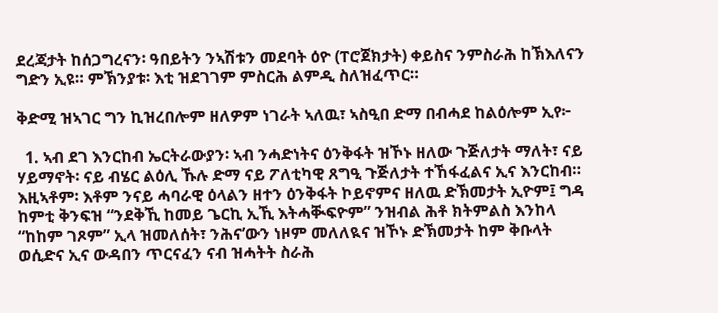ደረጃታት ከሰጋግረናን፡ ዓበይትን ንኣሽቱን መደባት ዕዮ (ፐሮጀክታት) ቀይስና ንምስራሕ ከኽእለናን ግድን ኢዩ። ምኽንያቱ፡ እቲ ዝደገገም ምስርሕ ልምዲ ስለዝፈጥር።

ቅድሚ ዝኣገር ግን ኪዝረበሎም ዘለዎም ነገራት ኣለዉ፣ ኣስዒበ ድማ በብሓደ ከልዕሎም ኢየ፦

  1. ኣብ ደገ እንርከብ ኤርትራውያን፡ ኣብ ንሓድነትና ዕንቅፋት ዝኾኑ ዘለው ጉጅለታት ማለት፣ ናይ ሃይማኖት፡ ናይ ብሄር ልዕሊ ኹሉ ድማ ናይ ፖለቲካዊ ጸግዒ ጉጅለታት ተኸፋፈልና ኢና እንርከብ። እዚኣቶም፡ እቶም ንናይ ሓባራዊ ዕላልን ዘተን ዕንቅፋት ኮይኖምና ዘለዉ ድኽመታት ኢዮም፤ ግዳ ከምቲ ቅንፍዝ “ንደቅኺ ከመይ ጌርኪ ኢኺ እትሓቚፍዮም” ንዝብል ሕቶ ክትምልስ እንከላ “ከከም ገጾም” ኢላ ዝመለሰት፣ ንሕና’ውን ነዞም መለለዪና ዝኾኑ ድኽመታት ከም ቅቡላት ወሲድና ኢና ውዳበን ጥርናፈን ናብ ዝሓትት ስራሕ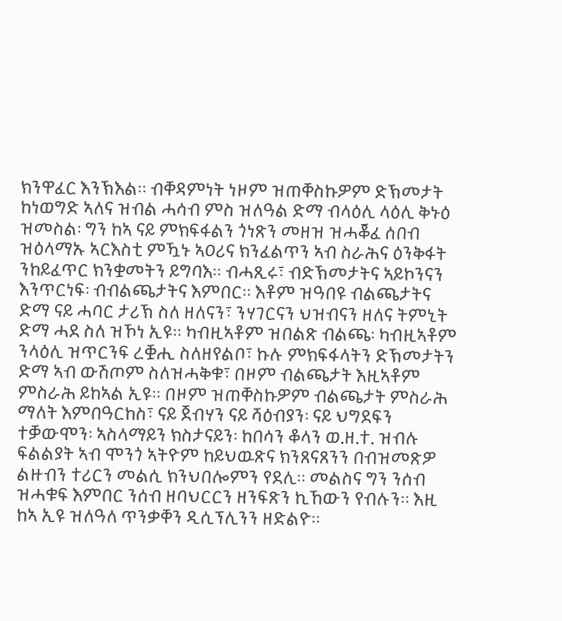ክንዋፈር እንኽእል። ብቐዳምነት ነዞም ዝጠቐስኩዎም ድኽመታት ከነወግድ ኣለና ዝብል ሓሳብ ምስ ዝለዓል ድማ ብላዕሊ ላዕሊ ቅኑዕ ዝመስል፡ ግን ከኣ ናይ ምክፍፋልን ጎነጽን መዘዝ ዝሓቖፈ ሰበብ ዝዕላማኡ ኣርእስቲ ምዃኑ ኣዐሪና ክንፈልጥን ኣብ ስራሕና ዕንቅፋት ንከይፈጥር ክንቋመትን ይግባእ። ብሓጺሩ፣ ብድኽመታትና ኣይኮንናን እንጥርነፍ፡ ብብልጫታትና እምበር። እቶም ዝዓበዩ ብልጫታትና ድማ ናይ ሓባር ታሪኽ ስለ ዘለናን፣ ንሃገርናን ህዝብናን ዘለና ትምኒት ድማ ሓደ ስለ ዝኾነ ኢዩ። ካብዚኣቶም ዝበልጽ ብልጫ፡ ካብዚኣቶም ንላዕሊ ዝጥርንፍ ረቛሒ ስለዘየልቦ፣ ኩሉ ምክፍፋላትን ድኽመታትን ድማ ኣብ ውሽጦም ስለዝሓቅቁ፣ በዞም ብልጫታት እዚኣቶም ምስራሕ ይከኣል ኢዩ። በዞም ዝጠቐስኩዎም ብልጫታት ምስራሕ ማለት እምበዓርከስ፣ ናይ ጀብሃን ናይ ሻዕብያን፡ ናይ ህግደፍን ተቓውሞን፡ ኣስላማይን ክስታናይን፡ ከበሳን ቆላን ወ.ዘ.ተ. ዝብሉ ፍልልያት ኣብ ሞንጎ ኣትዮም ከይህዉጽና ክንጸናጸንን በብዝመጽዎ ልዙብን ተሪርን መልሲ ክንህበሎምን የደሊ። መልስና ግን ንሰብ ዝሓቁፍ እምበር ንሰብ ዘባህርርን ዘንፍጽን ኪኸውን የብሉን። እዚ ከኣ ኢዩ ዝለዓለ ጥንቃቐን ዲሲፕሊንን ዘድልዮ።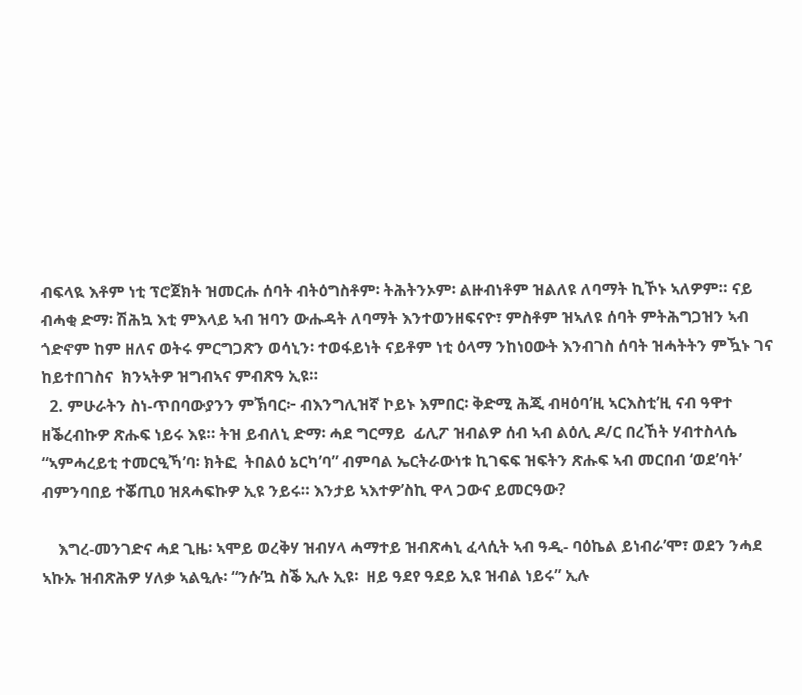ብፍላዪ እቶም ነቲ ፕሮጀክት ዝመርሑ ሰባት ብትዕግስቶም፡ ትሕትንኦም፡ ልዙብነቶም ዝልለዩ ለባማት ኪኾኑ ኣለዎም። ናይ ብሓቂ ድማ፡ ሽሕኳ እቲ ምእላይ ኣብ ዝባን ውሑዳት ለባማት እንተወንዘፍናዮ፣ ምስቶም ዝኣለዩ ሰባት ምትሕግጋዝን ኣብ ጎድኖም ከም ዘለና ወትሩ ምርግጋጽን ወሳኒን፡ ተወፋይነት ናይቶም ነቲ ዕላማ ንከነዐውት እንብገስ ሰባት ዝሓትትን ምዃኑ ገና ከይተበገስና  ክንኣትዎ ዝግብኣና ምብጽዓ ኢዩ።
  2. ምሁራትን ስነ-ጥበባውያንን ምኽባር፦ ብእንግሊዝኛ ኮይኑ እምበር፡ ቅድሚ ሕጂ ብዛዕባ’ዚ ኣርእስቲ’ዚ ናብ ዓዋተ ዘቕረብኩዎ ጽሑፍ ነይሩ እዩ። ትዝ ይብለኒ ድማ፡ ሓደ ግርማይ  ፊሊፖ ዝብልዎ ሰብ ኣብ ልዕሊ ዶ/ር በረኸት ሃብተስላሴ “ኣምሓረይቲ ተመርዒኻ’ባ፡ ክትፎ  ትበልዕ ኔርካ’ባ” ብምባል ኤርትራውነቱ ኪገፍፍ ዝፍትን ጽሑፍ ኣብ መርበብ ‘ወደ’ባት’  ብምንባበይ ተቖጢዐ ዝጸሓፍኩዎ ኢዩ ንይሩ። እንታይ ኣእተዎ’ስኪ ዋላ ጋውና ይመርዓው?

    እግረ-መንገድና ሓደ ጊዜ፡ ኣሞይ ወረቅሃ ዝብሃላ ሓማተይ ዝብጽሓኒ ፈላሲት ኣብ ዓዲ- ባዕኬል ይነብራ’ሞ፣ ወደን ንሓደ ኣኩኡ ዝብጽሕዎ ሃለቃ ኣልዒሉ፡ “ንሱ’ኳ ስቕ ኢሉ ኢዩ፡  ዘይ ዓደየ ዓደይ ኢዩ ዝብል ነይሩ” ኢሉ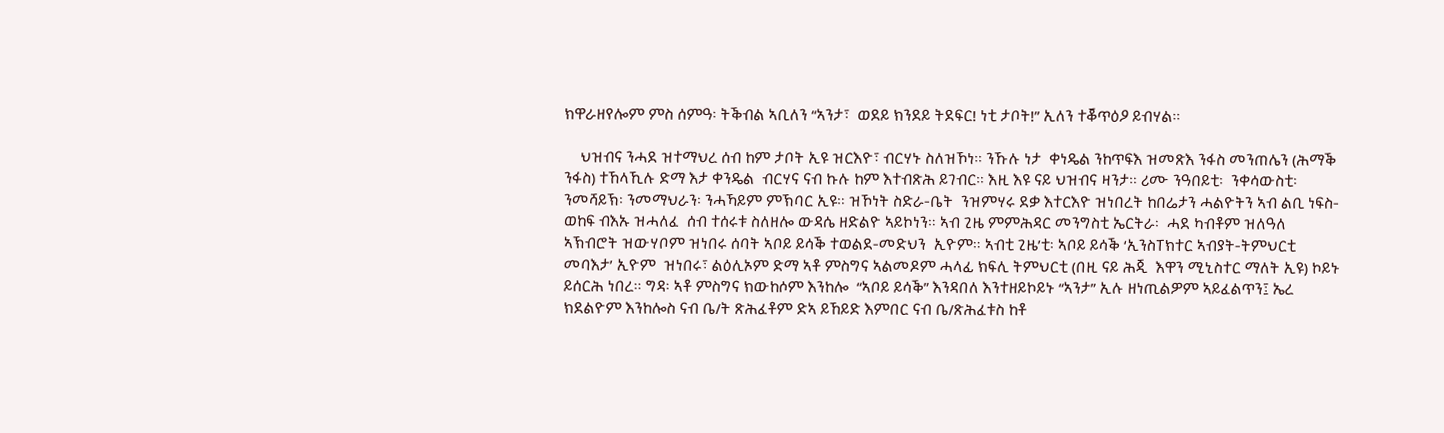ክዋራዘየሎም ምስ ሰምዓ፡ ትቕብል ኣቢለን “ኣንታ፣  ወደይ ክንደይ ትደፍር! ነቲ ታቦት!” ኢለን ተቖጥዕዖ ይብሃል።

    ህዝብና ንሓደ ዝተማህረ ሰብ ከም ታቦት ኢዩ ዝርእዮ፣ ብርሃኑ ስለዝኾነ። ንኹሉ ነታ  ቀነዴል ንከጥፍእ ዝመጽእ ንፋስ መንጠሌን (ሕማቕ ንፋስ) ተኸላኺሉ ድማ እታ ቀንዴል  ብርሃና ናብ ኩሉ ከም እተብጽሕ ይገብር። እዚ እዩ ናይ ህዝብና ዛንታ። ሪሙ ንዓበይቲ፡  ንቀሳውስቲ፡ ንመሻይኽ፡ ንመማህራን፡ ንሓኻይም ምኽባር ኢዩ። ዝኾነት ስድራ-ቤት  ንዝምሃሩ ደቃ እተርእዮ ዝነበረት ከበሬታን ሓልዮትን ኣብ ልቢ ነፍስ-ወከፍ ብእኡ ዝሓለፈ  ሰብ ተሰሩቱ ስለዘሎ ውዳሴ ዘድልዮ ኣይኮነን። ኣብ ጊዜ ምምሕዳር መንግስቲ ኤርትራ፡  ሓደ ካብቶም ዝለዓለ ኣኽብሮት ዝውሃቦም ዝነበሩ ሰባት ኣቦይ ይሳቕ ተወልደ-መድህን  ኢዮም። ኣብቲ ጊዜ’ቲ፡ ኣቦይ ይሳቕ ‘ኢንስፐክተር ኣብያት-ትምህርቲ መባእታ’ ኢዮም  ዝነበሩ፣ ልዕሊኦም ድማ ኣቶ ምስግና ኣልመዶም ሓላፊ ክፍሊ ትምህርቲ (በዚ ናይ ሕጂ  እዋን ሚኒስተር ማለት ኢዩ) ኮይኑ ይሰርሕ ነበረ። ግዳ፡ ኣቶ ምስግና ክውከሶም እንከሎ  “ኣቦይ ይሳቕ” እንዳበለ እንተዘይኮይኑ “ኣንታ” ኢሉ ዘነጢልዎም ኣይፈልጥን፤ ኤረ  ክደልዮም እንከሎስ ናብ ቤ/ት ጽሕፈቶም ድኣ ይኸይድ እምበር ናብ ቤ/ጽሕፈቱስ ከቶ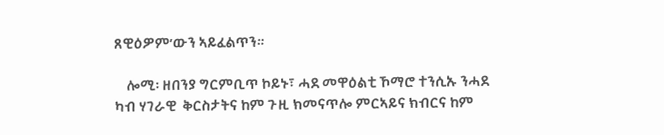ጸዊዕዎም’ውን ኣይፈልጥን።

    ሎሚ፡ ዘበንያ ግርምቢጥ ኮይኑ፣ ሓደ መዋዕልቲ ኾማሮ ተንሲኡ ንሓደ ካብ ሃገራዊ  ቅርስታትና ከም ጉዚ ክመናጥሎ ምርኣይና ክብርና ከም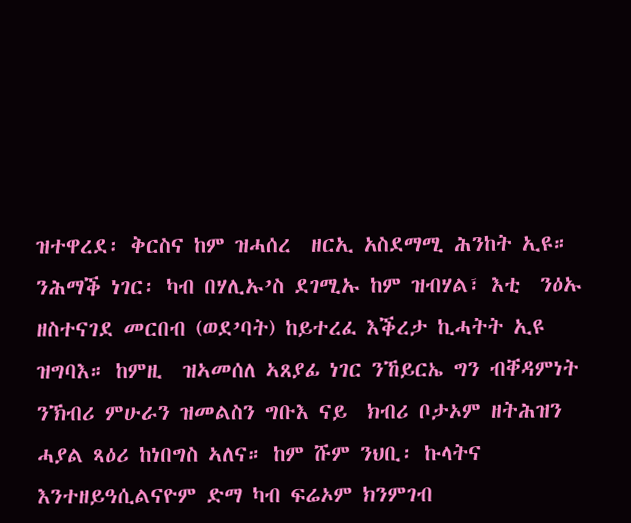ዝተዋረደ፡ ቅርስና ከም ዝሓሰረ  ዘርኢ አስደማሚ ሕንከት ኢዩ። ንሕማቕ ነገር፡ ካብ በሃሊኡ’ስ ደገሚኡ ከም ዝብሃል፣ እቲ  ንዕኡ ዘስተናገደ መርበብ (ወደ’ባት) ከይተረፈ እቕረታ ኪሓትት ኢዩ ዝግባእ። ከምዚ  ዝኣመሰለ ኣጸያፊ ነገር ንኸይርኤ ግን ብቐዳምነት ንኽብሪ ምሁራን ዝመልስን ግቡእ ናይ  ክብሪ ቦታኦም ዘትሕዝን ሓያል ጻዕሪ ከነበግስ ኣለና። ከም ሹም ንህቢ፡ ኩላትና  እንተዘይዓሲልናዮም ድማ ካብ ፍሬኦም ክንምገብ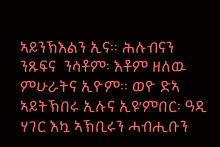ኣይንኽእልን ኢና። ሕሉብናን ንጹፍና  ንሳቶም፡ እቶም ዘለዉ ምሁራትና ኢዮም። ወዮ ድኣ ኣይትኽበሩ ኢሉና ኢዩ’ምበር፡ ዓዲ  ሃገር እኳ ኣኽቢሩን ሓብሒቡን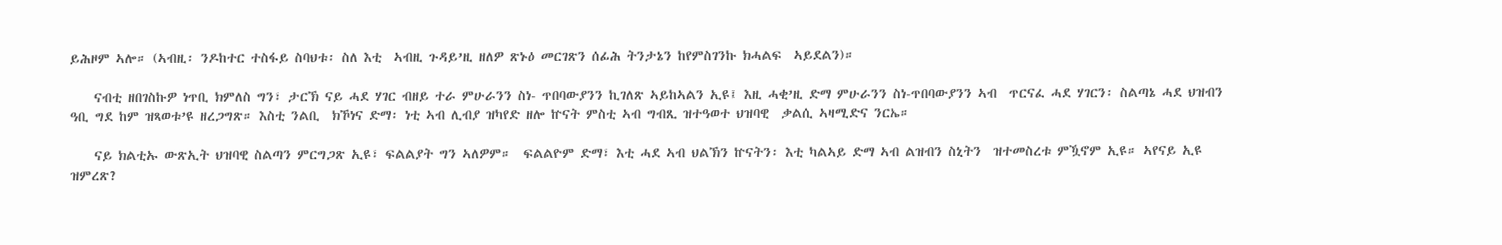ይሕዞም ኣሎ። (ኣብዚ፡ ንዶከተር ተስፋይ ስባህቱ፡ ስለ እቲ  ኣብዚ ጉዳይ’ዚ ዘለዎ ጽኑዕ መርገጽን ሰፊሕ ትንታኔን ከየምስገንኩ ክሓልፍ  ኣይደልን)።

    ናብቲ ዘበገስኩዎ ነጥቢ ክምለስ ግን፣ ታርኽ ናይ ሓደ ሃገር ብዘይ ተራ ምሁራንን ስነ- ጥበባውያንን ኪገለጽ ኣይከኣልን ኢዩ፤ እዚ ሓቂ’ዚ ድማ ምሁራንን ስነ-ጥበባውያንን ኣብ  ጥርናፈ ሓደ ሃገርን፡ ስልጣኔ ሓደ ህዝብን ዓቢ ግደ ከም ዝጻወቱ’ዩ ዘረጋግጽ። እስቲ ንልቢ  ክኾነና ድማ፡ ነቲ ኣብ ሊብያ ዝካየድ ዘሎ ኵናት ምስቲ ኣብ ግብጺ ዝተዓወተ ህዝባዊ  ቃልሲ ኣዛሚድና ንርኤ።

    ናይ ክልቲኡ ውጽኢት ህዝባዊ ስልጣን ምርግጋጽ ኢዩ፣ ፍልልያት ግን ኣለዎም።  ፍልልዮም ድማ፣ እቲ ሓደ ኣብ ህልኽን ኵናትን፡ እቲ ካልኣይ ድማ ኣብ ልዝብን ስኒትን  ዝተመስረቱ ምዃኖም ኢዩ። ኣየናይ ኢዩ ዝምረጽ?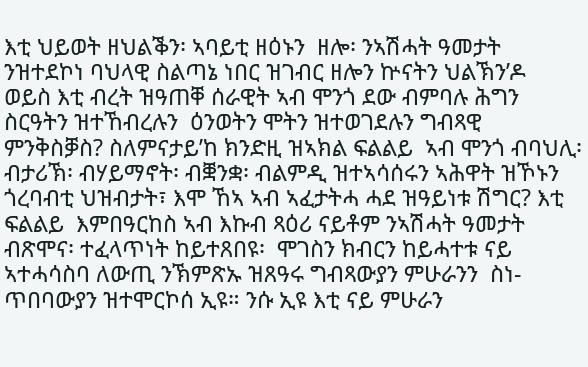እቲ ህይወት ዘህልቕን፡ ኣባይቲ ዘዕኑን  ዘሎ፡ ንኣሽሓት ዓመታት ንዝተደኮነ ባህላዊ ስልጣኔ ነበር ዝገብር ዘሎን ኵናትን ህልኽን’ዶ  ወይስ እቲ ብረት ዝዓጠቐ ሰራዊት ኣብ ሞንጎ ደው ብምባሉ ሕግን ስርዓትን ዝተኸብረሉን  ዕንወትን ሞትን ዝተወገደሉን ግብጻዊ ምንቅስቓስ? ስለምናታይ’ከ ክንድዚ ዝኣክል ፍልልይ  ኣብ ሞንጎ ብባህሊ፡ ብታሪኽ፡ ብሃይማኖት፡ ብቛንቋ፡ ብልምዲ ዝተኣሳሰሩን ኣሕዋት ዝኾኑን  ጎረባብቲ ህዝብታት፣ እሞ ኸኣ ኣብ ኣፈታትሓ ሓደ ዝዓይነቱ ሽግር? እቲ ፍልልይ  እምበዓርከስ ኣብ እኩብ ጻዕሪ ናይቶም ንኣሽሓት ዓመታት ብጽሞና፡ ተፈላጥነት ከይተጸበዩ፡  ሞገስን ክብርን ከይሓተቱ ናይ ኣተሓሳስባ ለውጢ ንኽምጽኡ ዝጸዓሩ ግብጻውያን ምሁራንን  ስነ-ጥበባውያን ዝተሞርኮሰ ኢዩ። ንሱ ኢዩ እቲ ናይ ምሁራን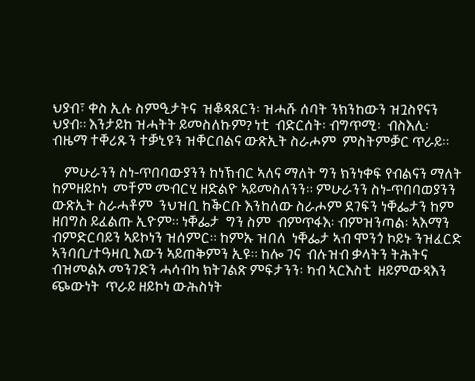ህያብ፣ ቀስ ኢሉ ስምዒታትና  ዝቆጻጸርን፡ ዝሓሹ ሰባት ንክንከውን ዝጓስየናን ህያብ። እንታይከ ዝሓትት ይመስለኩም? ነቲ  ብድርሰት፡ ብግጥሚ፡  ብስእሊ፡ ብዜማ ተቐሪጹን ተቓኒዩን ዝቐርበልና ውጽኢት ስራሖም  ምስትምቓር ጥራይ።

    ምሁራንን ስነ-ጥበባውያንን ከነኽብር ኣለና ማለት ግን ክንነቀፍ የብልናን ማለት ከምዘይኮነ  መቸም መብርሂ ዘድልዮ ኣይመስለንን። ምሁራንን ስነ-ጥበባወያንን ውጽኢት ስራሓቶም  ንህዝቢ ከቕርቡ እንከለው ስራሖም ደገፍን ነቐፌታን ከም ዘበግስ ይፈልጡ ኢዮም። ነቐፌታ  ግን ስም  ብምጥፋእ፡ ብምዝንጣል፡ ኣእማን ብምድርባይን ኣይኮነን ዝሰምር። ከምኡ ዝበለ  ነቐፌታ ኣብ ሞንጎ ኮይኑ ንዝፈርድ ኣንባቢ/ተዓዛቢ እውን ኣይጠቅምን ኢዩ። ከሎ ገና  ብሉዝብ ቃላትን ትሕትና ብዝመልኦ መንገድን ሓሳብካ ክትገልጽ ምፍታንን፡ ካብ ኣርእስቲ  ዘይምውጻእን ጭውነት  ጥራይ ዘይኮነ ውሕስነት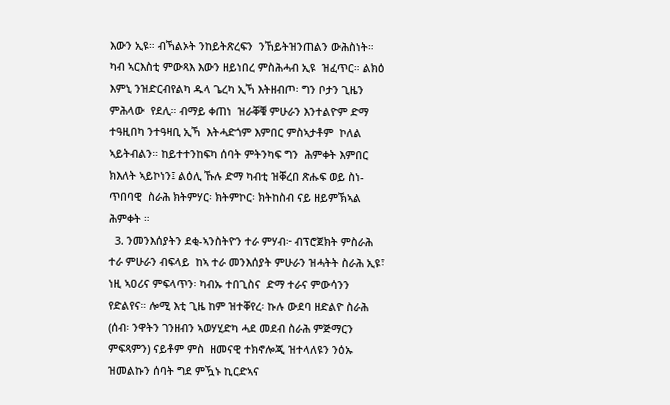እውን ኢዩ። ብኻልኦት ንከይትጽረፍን  ንኸይትዝንጠልን ውሕስነት። ካብ ኣርእስቲ ምውጻእ እውን ዘይነበረ ምስሕሓብ ኢዩ  ዝፈጥር። ልክዕ እምኒ ንዝድርብየልካ ዱላ ጌረካ ኢኻ እትዘብጦ፡ ግን ቦታን ጊዜን ምሕላው  የደሊ። ብማይ ቀጠነ  ዝራቐቑ ምሁራን እንተልዮም ድማ ተዓዚበካ ንተዓዛቢ ኢኻ  እትሓድጎም እምበር ምስኣታቶም  ኮለል ኣይትብልን። ከይተተንከፍካ ሰባት ምትንካፍ ግን  ሕምቀት እምበር ክእለት ኣይኮነን፤ ልዕሊ ኹሉ ድማ ካብቲ ዝቐረበ ጽሑፍ ወይ ስነ-ጥበባዊ  ስራሕ ክትምሃር፡ ክትምኮር፡ ክትከስብ ናይ ዘይምኽኣል ሕምቀት ።
  3. ንመንእሰያትን ደቂ-ኣንስትዮን ተራ ምሃብ፦ ብፕሮጀክት ምስራሕ ተራ ምሁራን ብፍላይ  ከኣ ተራ መንእሰያት ምሁራን ዝሓትት ስራሕ ኢዩ፣ ነዚ ኣዐሪና ምፍላጥን፡ ካብኡ ተበጊስና  ድማ ተራና ምውሳንን የድልየና። ሎሚ እቲ ጊዜ ከም ዝተቐየረ፡ ኩሉ ውደባ ዘድልዮ ስራሕ  (ሰብ፡ ንዋትን ገንዘብን ኣወሃሂድካ ሓደ መደብ ስራሕ ምጅማርን ምፍጻምን) ናይቶም ምስ  ዘመናዊ ተክኖሎጂ ዝተላለዩን ንዕኡ ዝመልኩን ሰባት ግደ ምዃኑ ኪርድኣና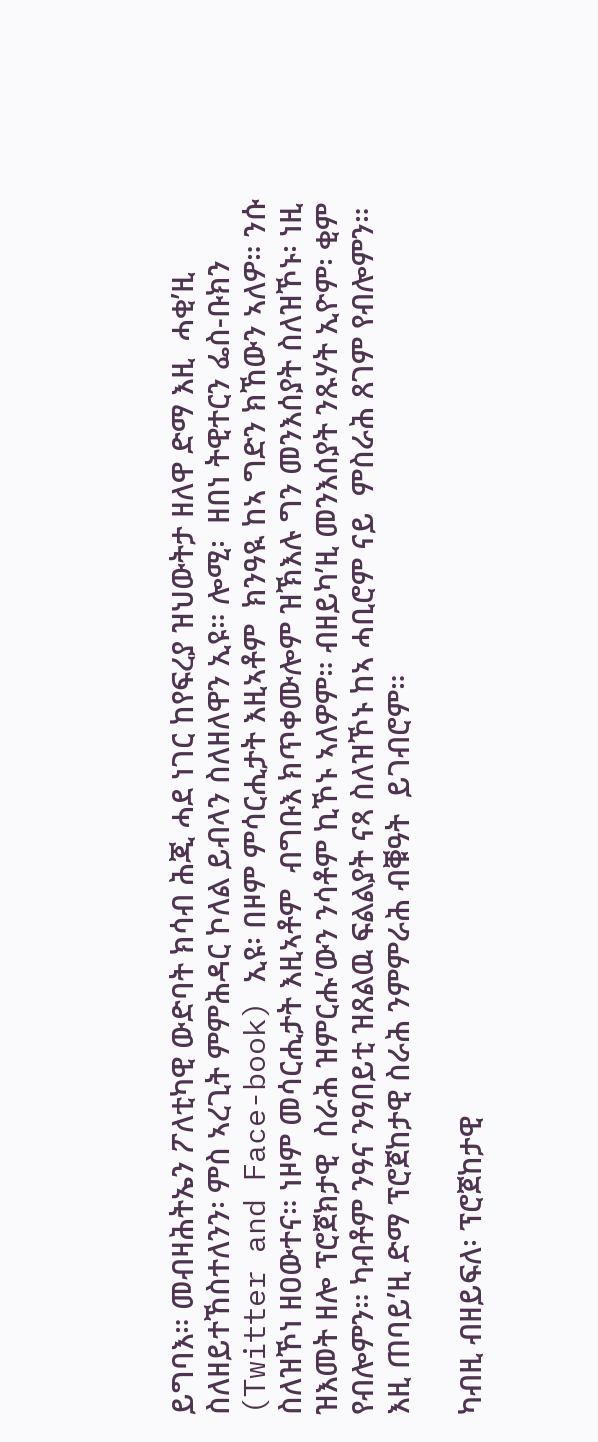ይግባእ። መብዛሕትኤን ፖለቲካዊ ውድባት ክሳብ ሕጂ ሓደ ነገር ከየፍረያ ዝህውትታ ዘለዋ ድማ እዚ  ሓቂ’ዚ ስለዘይተኸስተለንን፡ ምስ ኣረጊት ምምሕዳር ኮለል ይብላን ስለዘለዋን ኢዩ። ሎሚ፡  ዘበነ ትዊተርን ፌስ-ቡክን (Twitter and Face-book) ኢዩ፡ በዞም ምሳርሒታት እዚኣቶም  ክንዓዪ ከኣ ግድን ክኸውን ኣለዎ። ንሱ ስለዝኾነ ዘዐውተና። ነዞም መሳርሒታት እዚኣቶም  ብግቡእ ክጥቀሙሎም ዝኽእሉ ግን መንእሰያት ስለዝኾኑ፡ ነዚ ዝእመት ዘሎ ፕሮጀክታዊ  ስራሕ ዝምርሑ’ውን ንሳቶም ኪኾኑ ኣለዎም። ብዘይካ’ዚ መንእሰያት ንጹሃት ኢዮም፡ ቂም  የብሎምን። ካብቶም ንዓና ንዓበይቲ ዝጸልዉ ፍልልያት ናጻ ስለዝኾኑ ከኣ ሓቢሮም ናይ  ምስራሕ ጸገም የብሎምን። እዚ ጠባይ’ዚ ድማ ፕሮጀከታዊ ስራሕ ንምምራሕ ብቑዓት  ይገብሮም።

ካብዚ ብዘይፍለ፡ ፕሮጀከታዊ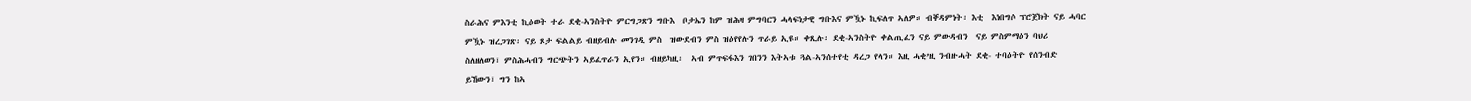ስራሕና ምእንቲ ኪዕወት ተራ ደቂ-ኣንስትዮ ምርግጋጽን ግቡእ  ቦታኤን ከም ዝሕዛ ምግባርን ሓላፍነታዊ ግቡእና ምዃኑ ኪፍለጥ ኣለዎ። ብቐዳምነት፡ እቲ  እነበግሶ ፕሮጀክት ናይ ሓባር ምዃኑ ዝረጋገጽ፡ ናይ ጾታ ፍልልይ ብዘይብሉ መንገዲ ምስ  ዝውደብን ምስ ዝዕየየሉን ጥራይ ኢዩ። ቀጺሉ፡ ደቂ-ኣንስትዮ ቀልጢፈን ናይ ምውዳብን  ናይ ምስምማዕን ባህሪ ስለዘለወን፣ ምስሕሓብን ግርጭትን ኣይፈጥራን ኢየን። ብዘይካዚ፡  ኣብ ምጥፍፋእን ገበንን እትኣቱ ጓል-ኣንሰተየቲ ዳረጋ የላን። እዚ ሓቂ’ዚ ንብዙሓት ደቂ- ተባዕትዮ የሰንብድ ይኸውን፣ ግን ከኣ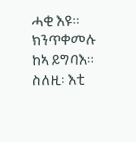ሓቂ እዩ። ክንጥቀመሉ ከኣ ይግባእ። ስለዚ፡ እቲ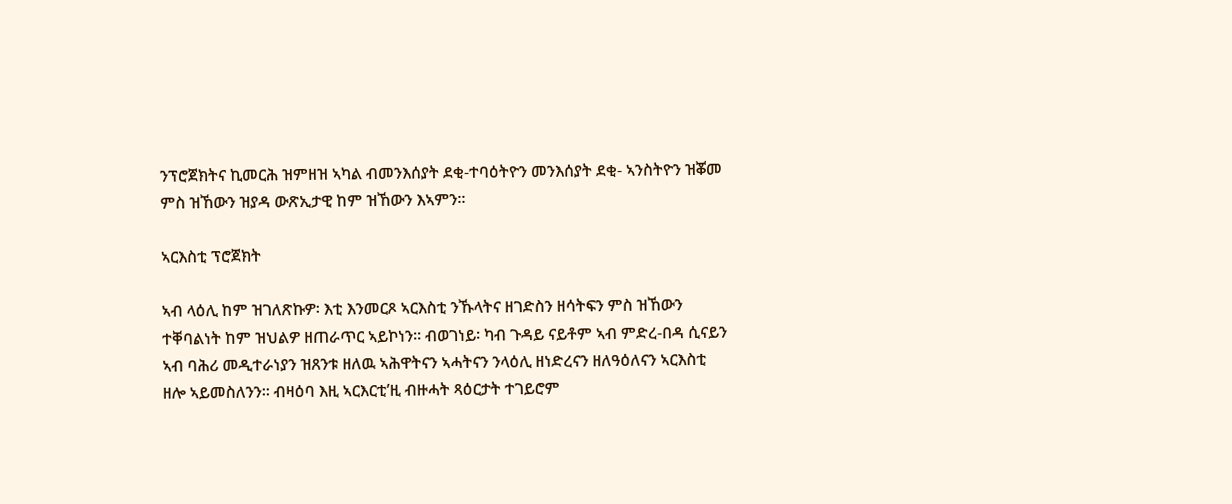ንፕሮጀክትና ኪመርሕ ዝምዘዝ ኣካል ብመንእሰያት ደቂ-ተባዕትዮን መንእሰያት ደቂ- ኣንስትዮን ዝቖመ ምስ ዝኸውን ዝያዳ ውጽኢታዊ ከም ዝኸውን እኣምን።

ኣርእስቲ ፕሮጀክት

ኣብ ላዕሊ ከም ዝገለጽኩዎ፡ እቲ እንመርጾ ኣርእስቲ ንኹላትና ዘገድስን ዘሳትፍን ምስ ዝኸውን ተቐባልነት ከም ዝህልዎ ዘጠራጥር ኣይኮነን። ብወገነይ፡ ካብ ጉዳይ ናይቶም ኣብ ምድረ-በዳ ሲናይን ኣብ ባሕሪ መዲተራነያን ዝጸንቱ ዘለዉ ኣሕዋትናን ኣሓትናን ንላዕሊ ዘነድረናን ዘለዓዕለናን ኣርእስቲ ዘሎ ኣይመስለንን። ብዛዕባ እዚ ኣርእርቲ’ዚ ብዙሓት ጻዕርታት ተገይሮም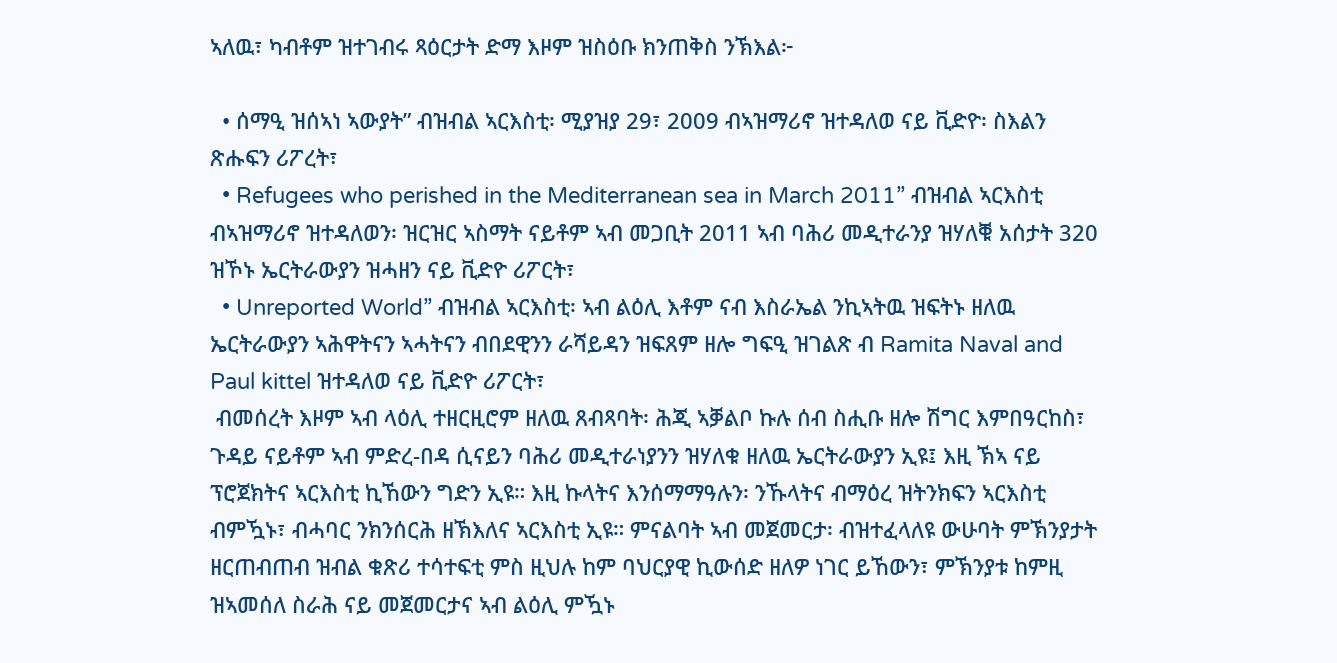ኣለዉ፣ ካብቶም ዝተገብሩ ጻዕርታት ድማ እዞም ዝስዕቡ ክንጠቅስ ንኽእል፦

  • ሰማዒ ዝሰኣነ ኣውያት” ብዝብል ኣርእስቲ፡ ሚያዝያ 29፣ 2009 ብኣዝማሪኖ ዝተዳለወ ናይ ቪድዮ፡ ስእልን ጽሑፍን ሪፖረት፣
  • Refugees who perished in the Mediterranean sea in March 2011” ብዝብል ኣርእስቲ ብኣዝማሪኖ ዝተዳለወን፡ ዝርዝር ኣስማት ናይቶም ኣብ መጋቢት 2011 ኣብ ባሕሪ መዲተራንያ ዝሃለቑ አሰታት 320 ዝኾኑ ኤርትራውያን ዝሓዘን ናይ ቪድዮ ሪፖርት፣
  • Unreported World” ብዝብል ኣርእስቲ፡ ኣብ ልዕሊ እቶም ናብ እስራኤል ንኪኣትዉ ዝፍትኑ ዘለዉ ኤርትራውያን ኣሕዋትናን ኣሓትናን ብበደዊንን ራሻይዳን ዝፍጸም ዘሎ ግፍዒ ዝገልጽ ብ Ramita Naval and Paul kittel ዝተዳለወ ናይ ቪድዮ ሪፖርት፣
 ብመሰረት እዞም ኣብ ላዕሊ ተዘርዚሮም ዘለዉ ጸብጻባት፡ ሕጂ ኣቓልቦ ኩሉ ሰብ ስሒቡ ዘሎ ሽግር እምበዓርከስ፣ ጉዳይ ናይቶም ኣብ ምድረ-በዳ ሲናይን ባሕሪ መዲተራነያንን ዝሃለቁ ዘለዉ ኤርትራውያን ኢዩ፤ እዚ ኽኣ ናይ ፕሮጀክትና ኣርእስቲ ኪኸውን ግድን ኢዩ። እዚ ኩላትና እንሰማማዓሉን፡ ንኹላትና ብማዕረ ዝትንክፍን ኣርእስቲ ብምዃኑ፣ ብሓባር ንክንሰርሕ ዘኽእለና ኣርእስቲ ኢዩ። ምናልባት ኣብ መጀመርታ፡ ብዝተፈላለዩ ውሁባት ምኽንያታት ዘርጠብጠብ ዝብል ቁጽሪ ተሳተፍቲ ምስ ዚህሉ ከም ባህርያዊ ኪውሰድ ዘለዎ ነገር ይኸውን፣ ምኽንያቱ ከምዚ ዝኣመሰለ ስራሕ ናይ መጀመርታና ኣብ ልዕሊ ምዃኑ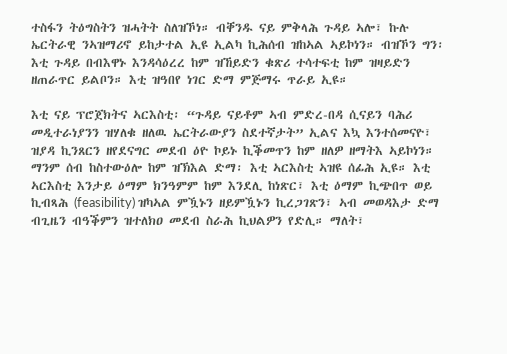ተስፋን ትዕግስትን ዝሓትት ስለዝኾነ። ብቐንዱ ናይ ምቅላሕ ጉዳይ ኣሎ፣ ኩሉ ኤርትራዊ ንኣዝማሪኖ ይከታተል ኢዩ ኢልካ ኪሕሰብ ዝከኣል ኣይኮነን። ብዝኾን ግን፡ እቲ ጉዳይ በብእዋኑ እንዳሳዕረረ ከም ዝኸይድን ቁጽሪ ተሳተፍቲ ከም ዝዛይድን ዘጠራጥር ይልቦን። እቲ ዝዓበየ ነገር ድማ ምጅማሩ ጥራይ ኢዩ።

እቲ ናይ ፕሮጀክትና ኣርእስቲ፡ “ጉዳይ ናይቶም ኣብ ምድረ-በዳ ሲናይን ባሕሪ መዲተራነያንን ዝሃለቁ ዘለዉ ኤርትራውያን ስደተኛታት” ኢልና እኳ እንተሰመናዮ፣ ዝያዳ ኪንጸርን ዘየደናግር መደብ ዕዮ ኮይኑ ኪቕመጥን ከም ዘለዎ ዘማትእ ኣይኮነን። ማንም ሰብ ከስተውዕሎ ከም ዝኽእል ድማ፡ እቲ ኣርእስቲ ኣዝዩ ሰፊሕ ኢዩ። እቲ ኣርእስቲ እንታይ ዕማም ክንዓምም ከም እንደሊ ከነጽር፣ እቲ ዕማም ኪጭበጥ ወይ ኪብጻሕ (feasibility) ዝካኣል ምዃኑን ዘይምዃኑን ኪረጋገጽን፣ ኣብ መወዳእታ ድማ ብጊዜን ብዓቕምን ዝተለክዐ መደብ ስራሕ ኪህልዎን የድሊ። ማለት፣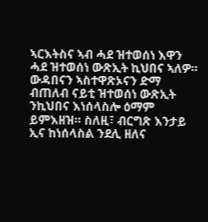ኣርእትስና ኣብ ሓደ ዝተወሰነ እዋን ሓደ ዝተወሰነ ውጽኢት ኪህበና ኣለዎ። ውዳበናን ኣስተዋጽኦናን ድማ ብጠለብ ናይቲ ዝተወሰነ ውጽኢት ንኪህበና እነሰላስሎ ዕማም ይምእዘዝ። ስለዚ፣ ብርግጽ እንታይ ኢና ከነሰላስል ንደሊ ዘለና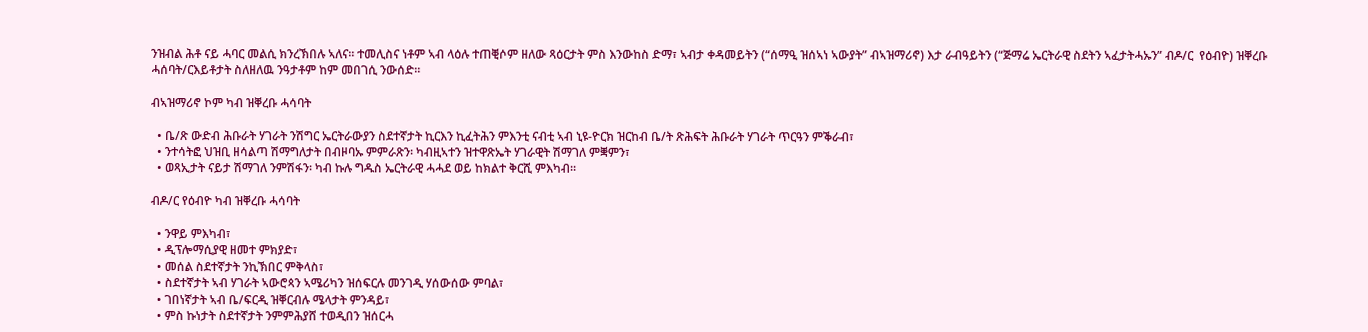ንዝብል ሕቶ ናይ ሓባር መልሲ ክንረኽበሉ ኣለና። ተመሊስና ነቶም ኣብ ላዕሉ ተጠቒሶም ዘለው ጻዕርታት ምስ እንውከስ ድማ፣ ኣብታ ቀዳመይትን (“ሰማዒ ዝሰኣነ ኣውያት” ብኣዝማሪኖ) እታ ራብዓይትን (“ጅማሬ ኤርትራዊ ስደትን ኣፈታትሓኡን” ብዶ/ር  የዕብዮ) ዝቐረቡ ሓሰባት/ርእይቶታት ስለዘለዉ ንዓታቶም ከም መበገሲ ንውሰድ።

ብኣዝማሪኖ ኮም ካብ ዝቐረቡ ሓሳባት

  • ቤ/ጽ ውድብ ሕቡራት ሃገራት ንሽግር ኤርትራውያን ስደተኛታት ኪርእን ኪፈትሕን ምእንቲ ናብቲ ኣብ ኒዩ-ዮርክ ዝርከብ ቤ/ት ጽሕፍት ሕቡራት ሃገራት ጥርዓን ምቕራብ፣
  • ንተሳትፎ ህዝቢ ዘሳልጣ ሽማግለታት በብዞባኡ ምምራጽን፡ ካብዚኣተን ዝተዋጽኤት ሃገራዊት ሽማገለ ምቛምን፣
  • ወጻኢታት ናይታ ሽማገለ ንምሽፋን፡ ካብ ኩሉ ግዱስ ኤርትራዊ ሓሓደ ወይ ከክልተ ቅርሺ ምእካብ።

ብዶ/ር የዕብዮ ካብ ዝቐረቡ ሓሳባት

  • ንዋይ ምእካብ፣
  • ዲፕሎማሲያዊ ዘመተ ምክያድ፣
  • መሰል ስደተኛታት ንኪኽበር ምቅላስ፣
  • ስደተኛታት ኣብ ሃገራት ኣውሮጳን ኣሜሪካን ዝሰፍርሉ መንገዲ ሃሰውሰው ምባል፣
  • ገበነኛታት ኣብ ቤ/ፍርዲ ዝቐርብሉ ሜላታት ምንዳይ፣
  • ምስ ኩነታት ስደተኛታት ንምምሕያሸ ተወዲበን ዝሰርሓ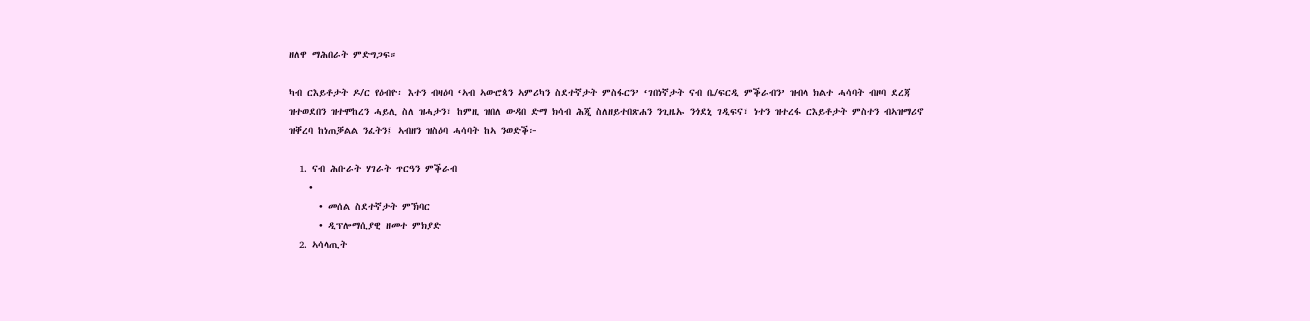ዘለዋ ማሕበራት ምድግጋፍ።

ካብ ርእይቶታት ዶ/ር የዕብዮ፡ እተን ብዛዕባ ‘ኣብ ኣውሮጳን ኣምሪካን ስደተኛታት ምስፋርን’ ‘ገበነኛታት ናብ ቤ/ፍርዲ ምቕራብን’ ዝብላ ክልተ ሓሳባት ብዞባ ደረጃ ዝተወደበን ዝተሞከረን ሓይሊ ስለ ዝሓታን፣ ከምዚ ዝበለ ውዳበ ድማ ክሳብ ሕጂ ስለዘይተበጽሐን ንጊዜኡ ንጎደኒ ገዲፍና፣ ነተን ዝተረፋ ርእይቶታት ምስተን ብኣዝማሪኖ ዝቐረባ ከነጠቓልል ንፈትን፤ ኣብዘን ዝስዕባ ሓሳባት ከኣ ንወድቕ፦

  1. ናብ ሕቡራት ሃገራት ጥርዓን ምቕራብ
    •
      • መሰል ስደተኛታት ምኽባር
      • ዲፕሎማሲያዊ ዘመተ ምክያድ
  2. ኣሳላጢት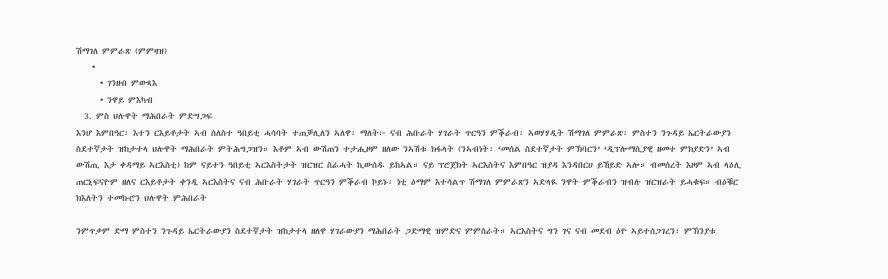ሽማገለ ምምራጽ (ምምዛዝ)
    •
      • ገንዘብ ምውጻእ
      • ንዋይ ምእካብ
  3. ምስ ህሉዋት ማሕበራት ምድግጋፍ
እንሆ እምበዓር፡ እተን ርእይቶታት ኣብ ሰለስተ ዓበይቲ ሓሳባት ተጠቓሊለን ኣለዋ፡ ማለት፦ ናብ ሕቡራት ሃገራት ጥርዓን ምቕራብ፡ ኣወሃሃዲት ሽማገለ ምምራጽ፡ ምስተን ንጉዳይ ኤርትራውያን ስደተኛታት ዝከታተላ ህሉዋት ማሕበራት ምትሕግጋዝን። እቶም ኣብ ውሽጠን ተታሒዞም ዘለው ንኣሽቱ ክፋላት (ንኣብነት፡ ‘መሰል ስደተኛታት ምኽባርን’ ‘ዲፕሎማሲያዊ ዘመተ ምክያድን’ ኣብ ውሽጢ እታ ቀዳማይ ኣርእስቲ) ከም ናይተን ዓበይቲ ኣርእስትታት ዝርዝር ስራሓት ኪውሰዱ ይከኣል። ናይ ፕሮጀክት ኣርእስትና እምበዓር ዝያዳ እንዳበርሀ ይኸይድ ኣሎ። ብመሰረት እዞም ኣብ ላዕሊ ጠርኒፍናዮም ዘለና ርእይቶታት ቀንዲ ኣርእስትና ናብ ሕቡራት ሃገራት ጥርዓን ምቕራብ ኮይኑ፡ ነቲ ዕማም እተሳልጥ ሽማገለ ምምራጽን ኣድላዪ ንዋት ምቕራብን ዝብሉ ዝርዝራት ይሓቁፍ። ብዕቑር ክእለትን ተመኩሮን ህሉዋት ምሕበራት

ንምጥቃም ድማ ምስተን ንጉዳይ ኤርትራውያን ስደተኛታት ዝከታተላ ዘለዋ ሃገራውያን ማሕበራት ጋድማዊ ዝምድና ምምስራት። ኣርእስትና ግን ገና ናብ መደብ ዕዮ ኣይተሰጋገረን፣ ምኽንያቱ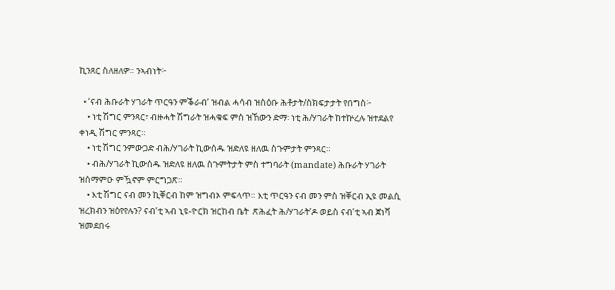ኪንጸር ስለዘለዎ። ንኣብነት፦

  • ‘ናብ ሕቡራት ሃገራት ጥርዓን ምቕራብ’ ዝብል ሓሳብ ዝስዕቡ ሕቶታት/ስክፍታታት የበግስ፦
    • ነቲ ሽግር ምንጻር፣ ብዙሓት ሽግራት ዝሓቁፍ ምስ ዝኸውን ድማ፡ ነቲ ሕ/ሃገራት ከተኵረሉ ዝተደልየ ቀነዲ ሽግር ምንጻር።
    • ነቲ ሽግር ንምውጋድ ብሕ/ሃገራት ኪውሰዱ ዝድለዩ ዘለዉ ስጉምታት ምንጻር።
    • ብሕ/ሃገራት ኪውሰዱ ዝድለዩ ዘለዉ ስጉምትታት ምስ ተግባራት (mandate) ሕቡራት ሃገራት ዝሰማምዑ ምዃኖም ምርግጋጽ።
    • እቲ ሽግር ናብ መን ኪቐርብ ከም ዝግብኦ ምፍላጥ። እቲ ጥርዓን ናብ መን ምስ ዝቐርብ ኢዩ መልሲ ዝረክብን ዝዕየየሉን? ናብ’ቲ ኣብ ኒዩ-ዮርክ ዝርከብ ቤት  ጽሕፈት ሕ/ሃገራት’ዶ ወይስ ናብ’ቲ ኣብ ጀነቫ ዝመደበሩ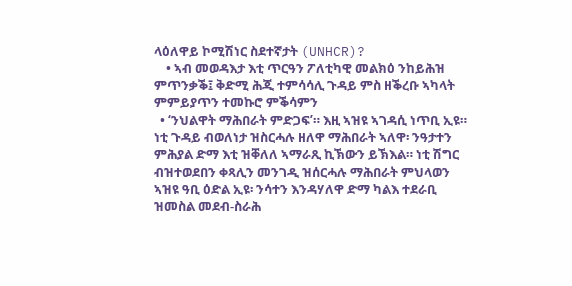ላዕለዋይ ኮሚሽነር ስደተኛታት (UNHCR)?
    • ኣብ መወዳእታ እቲ ጥርዓን ፖለቲካዊ መልክዕ ንከይሕዝ ምጥንቃቕ፤ ቅድሚ ሕጂ ተምሳሳሊ ጉዳይ ምስ ዘቕረቡ ኣካላት ምምይያጥን ተመኩሮ ምቕሳምን
  • ‘ንህልዋት ማሕበራት ምድጋፍ’። እዚ ኣዝዩ ኣገዳሲ ነጥቢ ኢዩ። ነቲ ጉዳይ ብወለነታ ዝስርሓሉ ዘለዋ ማሕበራት ኣለዋ፡ ንዓታተን ምሕያል ድማ እቲ ዝቐለለ ኣማራጺ ኪኽውን ይኽእል። ነቲ ሽግር ብዝተወደበን ቀጻሊን መንገዲ ዝሰርሓሉ ማሕበራት ምህላወን ኣዝዩ ዓቢ ዕድል ኢዩ፡ ንሳተን እንዳሃለዋ ድማ ካልእ ተደራቢ ዝመስል መደብ-ስራሕ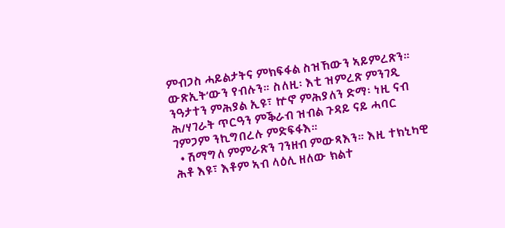ምብጋስ ሓይልታትና ምክፍፋል ስዝኸውን ኣይምረጽን። ውጽኢት’ውን የብሉን። ስለዚ፡ እቲ ዝምረጽ ምንገዲ ንዓታተን ምሕያል ኢዩ፣ ኵኖ ምሕያለን ድማ፡ ነዚ ናብ ሕ/ሃገራት ጥርዓን ምቕራብ ዝብል ጉዳይ ናይ ሓባር ገምጋም ንኪግበረሉ ምድፍፋእ።
  • ሽማግለ ምምራጽን ገንዘብ ምውጻእን። እዚ ተክኒካዊ ሕቶ እዩ፣ እቶም ኣብ ላዕሊ ዘለው ክልተ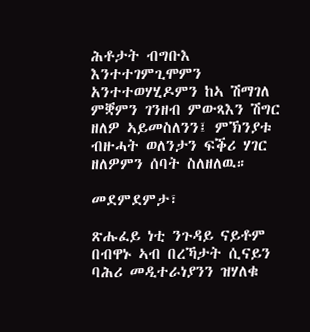ሕቶታት ብግቡእ እንተተገምጊሞምን አንተተወሃሂዶምን ከኣ ሽማገለ ምቛምን ገንዘብ ምውጻእን ሽግር ዘለዎ ኣይመስለንን፤ ምኽንያቱ ብዙሓት ወለንታን ፍቕሪ ሃገር ዘለዎምን ሰባት ስለዘለዉ።

መደምደምታ፣

ጽሑፈይ ነቲ ንጉዳይ ናይቶም በብዋኑ ኣብ በረኻታት ሲናይን ባሕሪ መዲተራነያንን ዝሃለቁ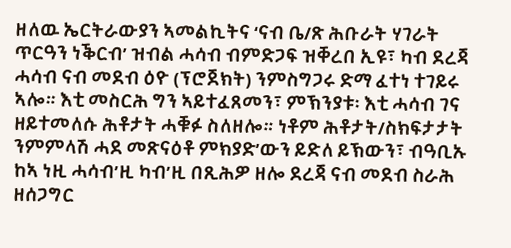ዘለዉ ኤርትራውያን ኣመልኪትና ‘ናብ ቤ/ጽ ሕቡራት ሃገራት ጥርዓን ነቕርብ’ ዝብል ሓሳብ ብምድጋፍ ዝቐረበ ኢዩ፣ ካብ ደረጃ ሓሳብ ናብ መደብ ዕዮ (ፕሮጀክት) ንምስግጋሩ ድማ ፈተነ ተገይሩ ኣሎ። እቲ መስርሕ ግን ኣይተፈጸመን፣ ምኽንያቱ፡ እቲ ሓሳብ ገና ዘይተመለሱ ሕቶታት ሓቑፉ ስለዘሎ። ነቶም ሕቶታት/ስክፍታታት ንምምላሽ ሓደ መጽናዕቶ ምክያድ’ውን ይድለ ይኽውን፣ ብዓቢኡ ከኣ ነዚ ሓሳብ’ዚ ካብ’ዚ በጺሕዎ ዘሎ ደረጃ ናብ መደብ ስራሕ ዘሰጋግር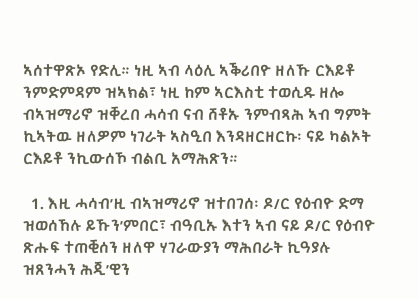ኣሰተዋጽኦ የድሊ። ነዚ ኣብ ላዕሊ ኣቕሪበዮ ዘለኹ ርእይቶ ንምድምዳም ዝኣክል፣ ነዚ ከም ኣርእስቲ ተወሲዱ ዘሎ ብኣዝማሪኖ ዝቐረበ ሓሳብ ናብ ሸቶኡ ንምብጻሕ ኣብ ግምት ኪኣትዉ ዘለዎም ነገራት ኣስዒበ እንዳዘርዘርኩ፡ ናይ ካልኦት ርእይቶ ንኪውሰኾ ብልቢ አማሕጽን።

  1. እዚ ሓሳብ’ዚ ብኣዝማሪኖ ዝተበገሰ፡ ዶ/ር የዕብዮ ድማ ዝወሰኸሉ ይኹን’ምበር፣ ብዓቢኡ እተን ኣብ ናይ ዶ/ር የዕብዮ ጽሑፍ ተጠቒሰን ዘለዋ ሃገራውያን ማሕበራት ኪዓያሉ ዝጸንሓን ሕጂ’ዊን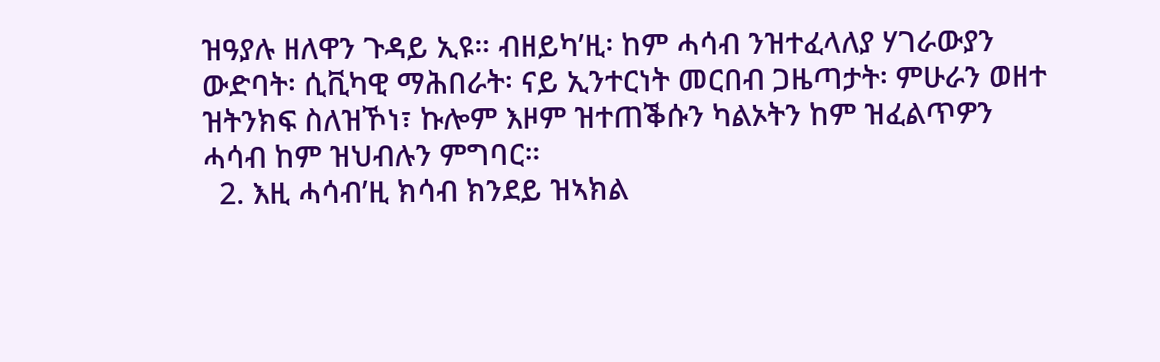ዝዓያሉ ዘለዋን ጉዳይ ኢዩ። ብዘይካ’ዚ፡ ከም ሓሳብ ንዝተፈላለያ ሃገራውያን ውድባት፡ ሲቪካዊ ማሕበራት፡ ናይ ኢንተርነት መርበብ ጋዜጣታት፡ ምሁራን ወዘተ ዝትንክፍ ስለዝኾነ፣ ኩሎም እዞም ዝተጠቕሱን ካልኦትን ከም ዝፈልጥዎን ሓሳብ ከም ዝህብሉን ምግባር።
  2. እዚ ሓሳብ’ዚ ክሳብ ክንደይ ዝኣክል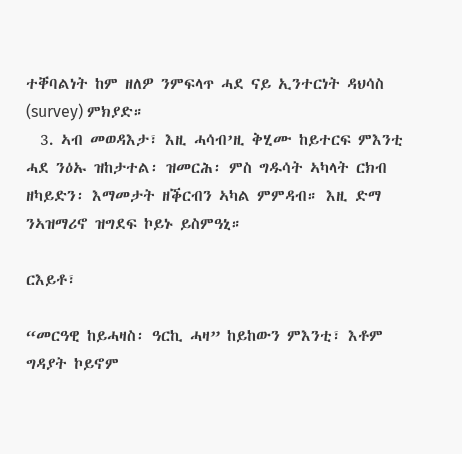ተቐባልነት ከም ዘለዎ ንምፍላጥ ሓደ ናይ ኢንተርነት ዳህሳስ (survey) ምክያድ።
  3. ኣብ መወዳእታ፣ እዚ ሓሳብ’ዚ ቅሂሙ ከይተርፍ ምእንቲ ሓደ ንዕኡ ዝከታተል፡ ዝመርሕ፡ ምስ ግዱሳት ኣካላት ርክብ ዘካይድን፡ እማመታት ዘቕርብን ኣካል ምምዳብ። እዚ ድማ ንኣዝማሪኖ ዝግደፍ ኮይኑ ይስምዓኒ።

ርእይቶ፣

“መርዓዊ ከይሓዛስ፡ ዓርኪ ሓዛ” ከይከውን ምእንቲ፣ እቶም ግዳያት ኮይኖም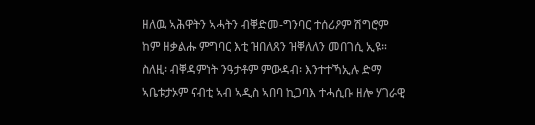ዘለዉ ኣሕዋትን ኣሓትን ብቐድመ-ግንባር ተሰሪዖም ሽግሮም ከም ዘቃልሑ ምግባር እቲ ዝበለጸን ዝቐለለን መበገሲ ኢዩ። ስለዚ፡ ብቐዳምነት ንዓታቶም ምውዳብ፡ እንተተኻኢሉ ድማ ኣቤቱታኦም ናብቲ ኣብ ኣዲስ ኣበባ ኪጋባእ ተሓሲቡ ዘሎ ሃገራዊ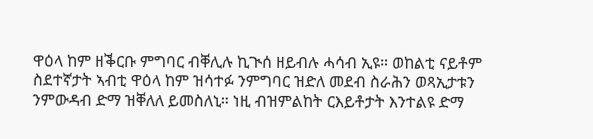ዋዕላ ከም ዘቕርቡ ምግባር ብቐሊሉ ኪጒሰ ዘይብሉ ሓሳብ ኢዩ። ወከልቲ ናይቶም ስደተኛታት ኣብቲ ዋዕላ ከም ዝሳተፉ ንምግባር ዝድለ መደብ ስራሕን ወጻኢታቱን ንምውዳብ ድማ ዝቐለለ ይመስለኒ። ነዚ ብዝምልከት ርእይቶታት እንተልዩ ድማ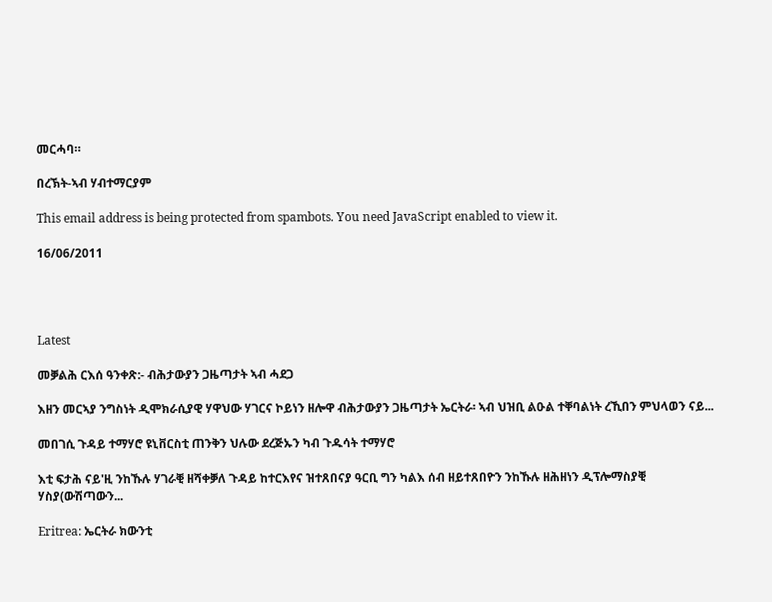መርሓባ።

በረኽት-ኣብ ሃብተማርያም

This email address is being protected from spambots. You need JavaScript enabled to view it.

16/06/2011




Latest

መቓልሕ ርእሰ ዓንቀጽ:- ብሕታውያን ጋዜጣታት ኣብ ሓደጋ

እዘን መርኣያ ንግስነት ዲሞክራሲያዊ ሃዋህው ሃገርና ኮይነን ዘሎዋ ብሕታውያን ጋዜጣታት ኤርትራ፡ ኣብ ህዝቢ ልዑል ተቐባልነት ረኺበን ምህላወን ናይ...

መበገሲ ጉዳይ ተማሃሮ ዩኒቨርስቲ ጠንቅን ህሉው ደረጅኡን ካብ ጉዱሳት ተማሃሮ

እቲ ፍታሕ ናይ'ዚ ንከኹሉ ሃገራቒ ዘሻቀቓለ ጉዳይ ከተርእየና ዝተጸበናያ ዓርቢ ግን ካልእ ሰብ ዘይተጸበዮን ንከኹሉ ዘሕዘነን ዲፕሎማስያቒ ሃስያ(ውሽጣውን...

Eritrea: ኤርትራ ክውንቲ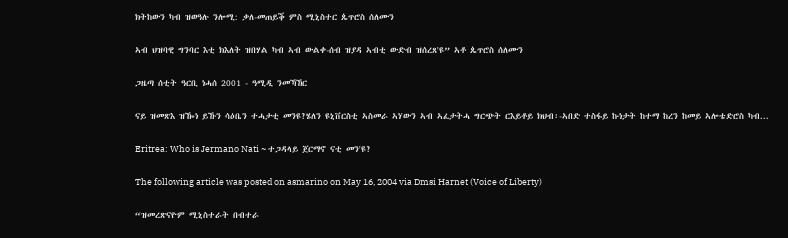ክትከውን ካብ ዝወዓሉ ንሎሚ: ቃለ-መጠይቕ ምስ ሚኒስተር ጴጥሮስ ሰለሙን

ኣብ ህዝባዊ ግንባር እቲ ክእለት ዝበሃል ካብ ኣብ ውልቀ-ሰብ ዝያዳ ኣብቲ ውድብ ዝሰረጸ'ዩ” ኣቶ ጴጥሮስ ሰለሙን

ጋዜጣ ሰቲት ዓርቢ ነሓሰ 2001 - ዓሚዲ ንመኻኸር

ናይ ዝመጽእ ዝዀነ ይኹን ሳዕቤን ተሓታቲ መንዩ?ሄለን ዩኒቨርስቲ ኣስመራ ኣነ'ውን ኣብ ኣፈታትሓ ግርጭት ርእይቶይ ክህብ፡-ኣበድ ተስፋይ ኩነታት ከተማ ከረን ከመይ ኣሎቴድሮስ ካብ...

Eritrea: Who is Jermano Nati ~ ተጋዳላይ ጀርማኖ ናቲ መን'ዩ?

The following article was posted on asmarino on May 16, 2004 via Dmsi Harnet (Voice of Liberty)

“ዝመረጽናዮም ሚኒስተራት በብተራ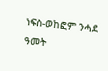ነፍስ-ወከፎም ንሓደ ዓመት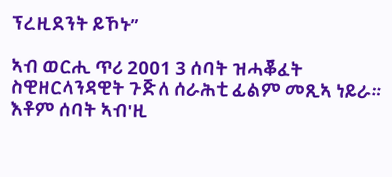ፕረዚደንት ይኾኑ”

ኣብ ወርሒ ጥሪ 2001 3 ሰባት ዝሓቖፈት ስዊዘርላንዳዊት ጉጅለ ሰራሕቲ ፊልም መጺኣ ነይራ። እቶም ሰባት ኣብ'ዚ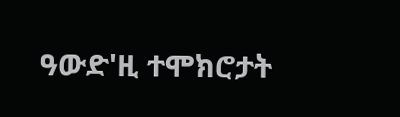ዓውድ'ዚ ተሞክሮታት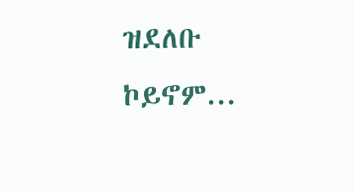ዝደለቡ ኮይኖም...